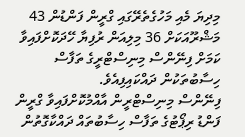މިދިޔަ މެއި މަހުގެތެރޭގައި ގްރީން ފަންޑުން 43 މަޝްރޫއަކަށް 36 މިލިއަން ރުފިޔާ ހޭދަކޮށްފައިވާ ކަމަށް ފިނޭންސް މިނިސްޓްރީގެ ތަފާސް ހިސާބުތަކުން ދައްކައިފިއެވެ.
ފިނޭންސް މިނިސްޓްރީން އާއްމުކޮށްފައިވާ ގްރީން ފަންޑު ރިޕޯޓުގެ ތަފާސް ހިސާބުތައް ދައްކާގޮތުން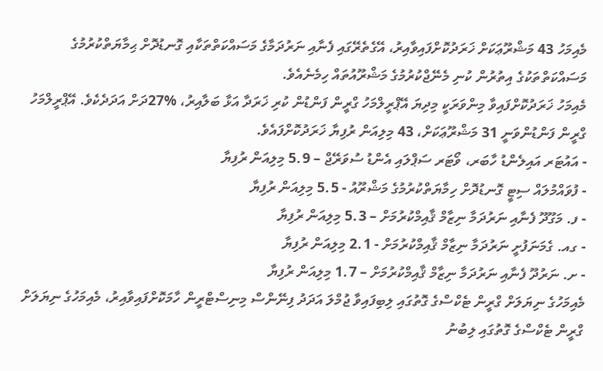މެއިމަހު 43 މަޝްރޫޢަކަށް ޚަރަދުކޮށްފައިވާއިރު، އޭގެތެރޭގައި ފެނާއި ނަރުދަމާގެ މަސައްކަތްތަކާއި ގޮނޑުދޮށް ޙިމާޔަތްކުރުމުގެ މަސައްކަތްތަކުގެ އިތުރުން ކުނި މެނޭޖްކުރުމުގެ މަޝްރޫއުތައް ހިމެނެއެވެ.
މެއިމަހު ޚަރަދުކޮށްފައިވާ މިންވަރަކީ މިދިޔަ އޭޕްރީލްމަހު ގްރީން ފަންޑުން ކުރި ޚަރަދާ އަޅާ ބަލާއިރު، %27ދަށް އަދަދެކެވެ. އޭޕްރީލްމަހު ގްރީން ފަންޑުންވަނީ 31 މަޝްރޫޢަކަށް، 43 މިލިއަން ރުފިޔާ ޚަރަދުކޮށްފައެވެ.
- އައުޓަރ އައިލެންޑު ހާބަރ، ވޯޓަރ ސަޕްލައި އެންޑު ސުވަރޭޖް – 5.9 މިލިއަން ރުފިޔާ
- ފުވައްމުލައް ސިޓީ ގޮނޑުދޮށް ހިމާޔަތްކުރުމުގެ މަޝްރޫއު - 5.5 މިލިއަން ރުފިޔާ
- ފ. މަގޫދޫ ފެނާއި ނަރުދަމާ ނިޒާމް ޤާއިމްކުރުމަށް – 5.3 މިލިއަން ރުފިޔާ
- ގއ. ގެމަނަފުށީ ނަރުދަމާ ނިޒާމް ޤާއިމްކުރުމަށް - 2.1 މިލިއަން ރުފިޔާ
- ށ. ނަރުދޫ ފެނާއި ނަރުދަމާ ނިޒާމް ޤާއިމްކުރުމަށް – 1.7 މިލިއަން ރުފިޔާ
މެއިމަހުގެ ނިޔަލަށް ގްރީން ޓެކްސްގެ ގޮތުގައި ލިބިފައިވާ ޖުމްލަ އަދަދު ފިނޭންސް މިނިސްޓްރީން ހާމަކޮށްފައިވާއިރު، މެއިމަހުގެ ނިޔަލަށް ގްރީން ޓެކްސްގެ ގޮތުގައި ލިބުނު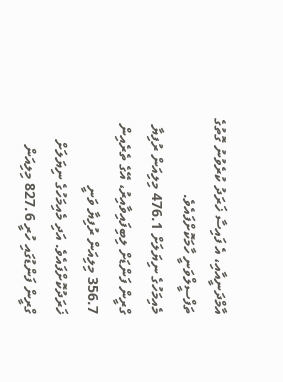އާމްދަނީއާއި، އެ ފައިސާ ޚަރަދު ކުރެވުނު ގޮތުގެ ތަފްސީލްވަނީ ހާމަކޮށްފައެވެ.
މެއިމަހުގެ ނިޔަލަށް 476.1 މިލިއަން ރުފިޔާ ގްރީން ފަންޑަށް ލިބިފައިވާއިރު، އޭގެ ތެރެއިން 356.7 މިލިއަން ރުފިޔާ ވަނީ ޚަރަދުކޮށްފައެވެ. އަދި މެއިމަހުގެ ނިޔަލަށް ގްރީން ފަންޑުގައި ހުރީ 827.6 މިލިއަން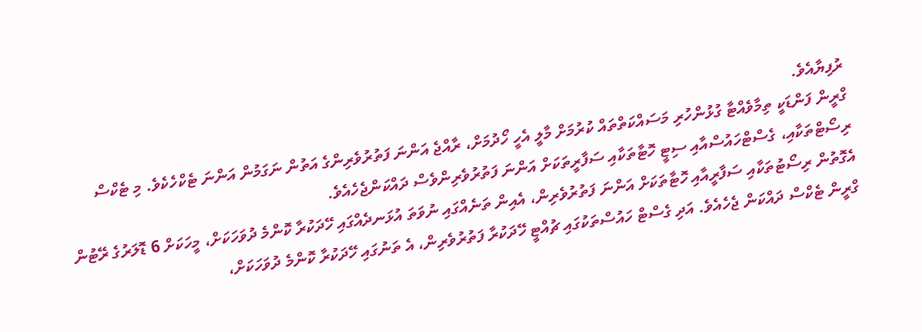ރުފިޔާއެވެ.
ގްރީން ފަންޑަކީ ތިމާވެއްޓާ ގުޅުންހުރި މަސައްކަތްތައް ކުރުމަށް މާލީ އެހީ ހޯދުމަށް، ރާއްޖެ އަންނަ ފަތުރުވެރިންގެ އަތުން ނަގަމުން އަންނަ ޓެކްހެކެވެ. މި ޓެކްސް ރިސޯޓްތަކާއި، ގެސްޓްހައުސްއާއި ސިޓީ ހޮޓާތަކާއި ސަފާރީތަކަށް އަންނަ ފަތުރުވެރިންވެސް ދައްކަންޖެހެއެވެ.
އެގޮތުން ރިސޯޓުތަކާއި ސަފާރީއާއި ހޮޓާތަކަށް އަންނަ ފަތުރުވެރިން، އެއިން ތަނެއްގައި ނުވަތަ އުޅަނދެއްގައި ހޭދަކުރާ ކޮންމެ ދުވަހަކަށް، މީހަކަށް 6 ޑޮލަރުގެ ރޭޓުން ގްރީން ޓެކްސް ދައްކަން ޖެހެއެވެ. އަދި ގެސްޓް ހައުސްތަކުގައި ޗުއްޓީ ހޭދަކުރާ ފަތުރުވެރިން، އެ ތަނުގައި ހޭދަކުރާ ކޮންމެ ދުވަހަކަށް،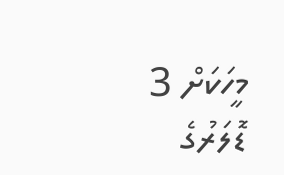މީހަކަށް 3 ޑޮލަރުގެ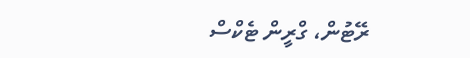ރޭޓުން، ގްރީން ޓެކްސް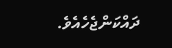ދައްކަންޖެހެއެވެ.